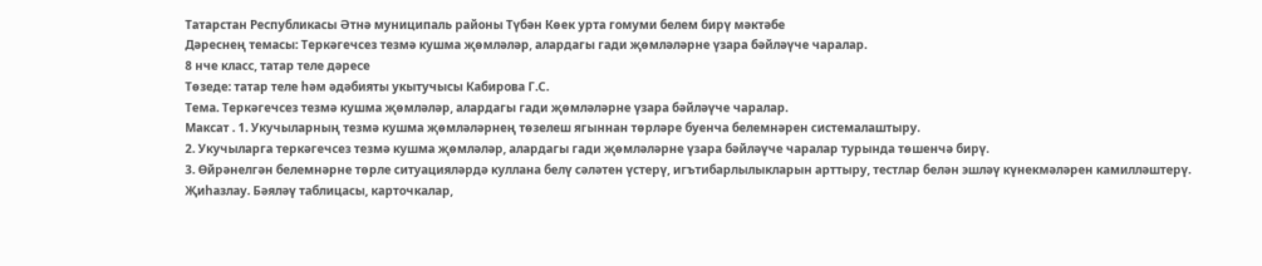Татарстан Республикасы Әтнә муниципаль районы Түбән Көек урта гомуми белем бирү мәктәбе
Дәреснең темасы: Теркәгечсез тезмә кушма җөмләләр, алардагы гади җөмләләрне үзара бәйләүче чаралар.
8 нче класс, татар теле дәресе
Төзеде: татар теле һәм әдәбияты укытучысы Кабирова Г.С.
Тема. Теркәгечсез тезмә кушма җөмләләр, алардагы гади җөмләләрне үзара бәйләүче чаралар.
Максат . 1. Укучыларның тезмә кушма җөмләләрнең төзелеш ягыннан төрләре буенча белемнәрен системалаштыру.
2. Укучыларга теркәгечсез тезмә кушма җөмләләр, алардагы гади җөмләләрне үзара бәйләүче чаралар турында төшенчә бирү.
3. Өйрәнелгән белемнәрне төрле ситуацияләрдә куллана белү сәләтен үстерү, игътибарлылыкларын арттыру, тестлар белән эшләү күнекмәләрен камилләштерү.
Җиһазлау. Бәяләү таблицасы, карточкалар,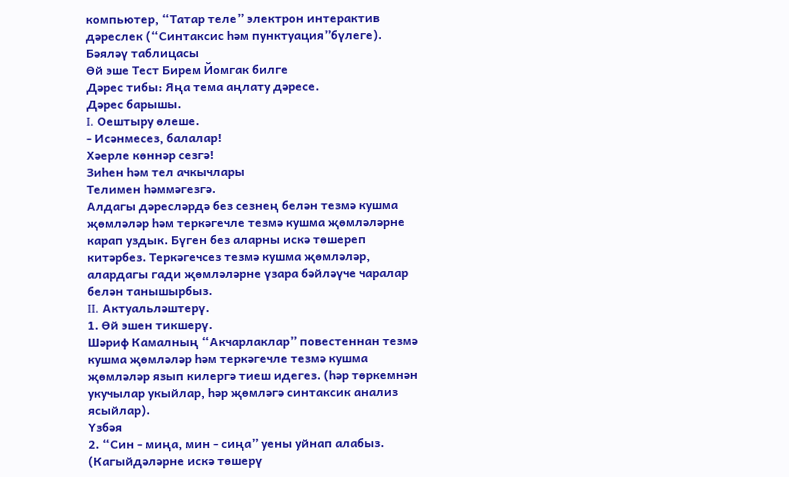компьютер, “Татар теле” электрон интерактив дәреслек (“Синтаксис һәм пунктуация”бүлеге).
Бәяләү таблицасы
Өй эше Тест Бирем Йомгак билге
Дәрес тибы: Яңа тема аңлату дәресе.
Дәрес барышы.
I. Оештыру өлеше.
- Исәнмесез, балалар!
Хәерле көннәр сезгә!
Зиһен һәм тел ачкычлары
Телимен һәммәгезгә.
Алдагы дәресләрдә без сезнең белән тезмә кушма җөмләләр һәм теркәгечле тезмә кушма җөмләләрне карап уздык. Бүген без аларны искә төшереп китәрбез. Теркәгечсез тезмә кушма җөмләләр, алардагы гади җөмләләрне үзара бәйләүче чаралар белән танышырбыз.
II. Актуальләштерү.
1. Өй эшен тикшерү.
Шәриф Камалның “Акчарлаклар” повестеннан тезмә кушма җөмләләр һәм теркәгечле тезмә кушма җөмләләр язып килергә тиеш идегез. (һәр төркемнән укучылар укыйлар, һәр җөмләгә синтаксик анализ ясыйлар).
Үзбәя
2. “Син - миңа, мин - сиңа” уены уйнап алабыз. (Кагыйдәләрне искә төшерү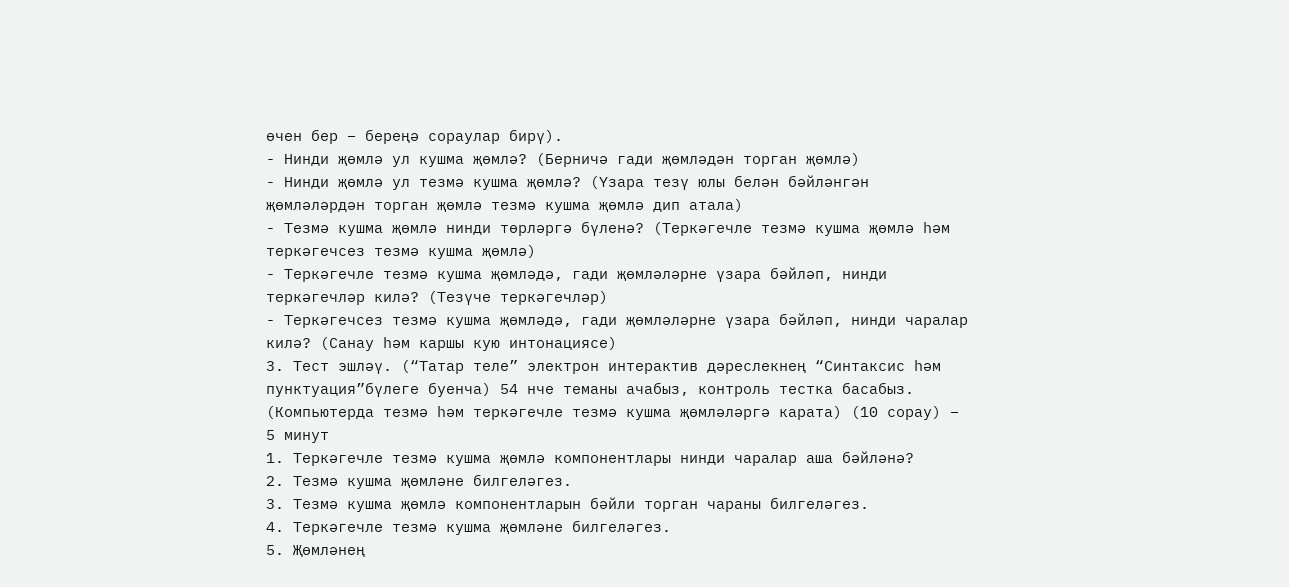өчен бер – береңә сораулар бирү).
- Нинди җөмлә ул кушма җөмлә? (Берничә гади җөмләдән торган җөмлә)
- Нинди җөмлә ул тезмә кушма җөмлә? (Үзара тезү юлы белән бәйләнгән җөмләләрдән торган җөмлә тезмә кушма җөмлә дип атала)
- Тезмә кушма җөмлә нинди төрләргә бүленә? (Теркәгечле тезмә кушма җөмлә һәм теркәгечсез тезмә кушма җөмлә)
- Теркәгечле тезмә кушма җөмләдә, гади җөмләләрне үзара бәйләп, нинди теркәгечләр килә? (Тезүче теркәгечләр)
- Теркәгечсез тезмә кушма җөмләдә, гади җөмләләрне үзара бәйләп, нинди чаралар килә? (Санау һәм каршы кую интонациясе)
3. Тест эшләү. (“Татар теле” электрон интерактив дәреслекнең “Синтаксис һәм пунктуация”бүлеге буенча) 54 нче теманы ачабыз, контроль тестка басабыз.
(Компьютерда тезмә һәм теркәгечле тезмә кушма җөмләләргә карата) (10 сорау) – 5 минут
1. Теркәгечле тезмә кушма җөмлә компонентлары нинди чаралар аша бәйләнә?
2. Тезмә кушма җөмләне билгеләгез.
3. Тезмә кушма җөмлә компонентларын бәйли торган чараны билгеләгез.
4. Теркәгечле тезмә кушма җөмләне билгеләгез.
5. Җөмләнең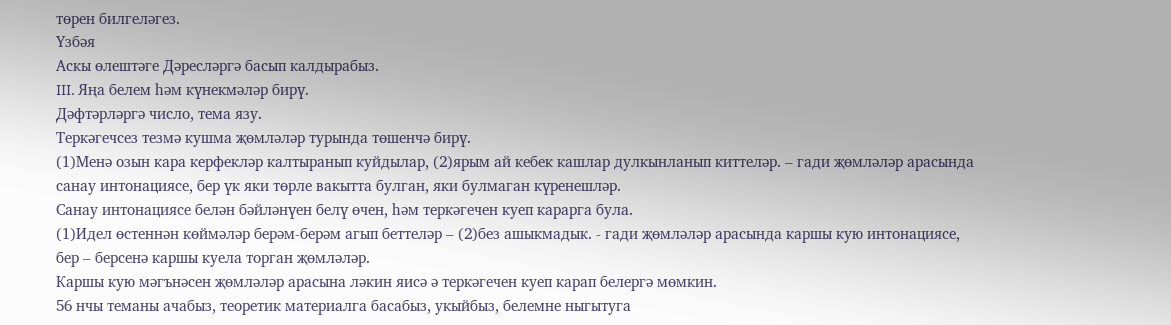төрен билгеләгез.
Үзбәя
Аскы өлештәге Дәресләргә басып калдырабыз.
III. Яңа белем һәм күнекмәләр бирү.
Дәфтәрләргә число, тема язу.
Теркәгечсез тезмә кушма җөмләләр турында төшенчә бирү.
(1)Менә озын кара керфекләр калтыранып куйдылар, (2)ярым ай кебек кашлар дулкынланып киттеләр. – гади җөмләләр арасында санау интонациясе, бер үк яки төрле вакытта булган, яки булмаган күренешләр.
Санау интонациясе белән бәйләнүен белү өчен, һәм теркәгечен куеп карарга була.
(1)Идел өстеннән көймәләр берәм-берәм агып беттеләр – (2)без ашыкмадык. - гади җөмләләр арасында каршы кую интонациясе, бер – берсенә каршы куела торган җөмләләр.
Каршы кую мәгънәсен җөмләләр арасына ләкин яисә ә теркәгечен куеп карап белергә мөмкин.
56 нчы теманы ачабыз, теоретик материалга басабыз, укыйбыз, белемне ныгытуга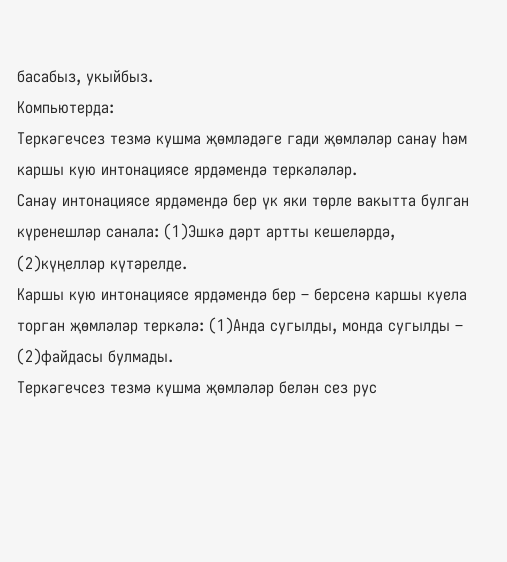басабыз, укыйбыз.
Компьютерда:
Теркәгечсез тезмә кушма җөмләдәге гади җөмләләр санау һәм каршы кую интонациясе ярдәмендә теркәләләр.
Санау интонациясе ярдәмендә бер үк яки төрле вакытта булган күренешләр санала: (1)Эшкә дәрт артты кешеләрдә, (2)күңелләр күтәрелде.
Каршы кую интонациясе ярдәмендә бер – берсенә каршы куела торган җөмләләр теркәлә: (1)Анда сугылды, монда сугылды – (2)файдасы булмады.
Теркәгечсез тезмә кушма җөмләләр белән сез рус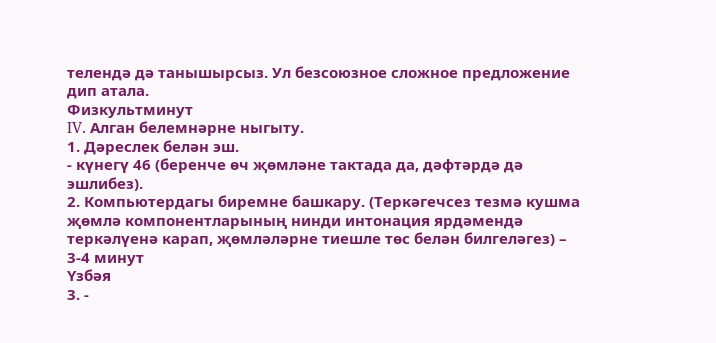телендә дә танышырсыз. Ул безсоюзное сложное предложение дип атала.
Физкультминут
IV. Алган белемнәрне ныгыту.
1. Дәреслек белән эш.
- күнегү 46 (беренче өч җөмләне тактада да, дәфтәрдә дә эшлибез).
2. Компьютердагы биремне башкару. (Теркәгечсез тезмә кушма җөмлә компонентларының нинди интонация ярдәмендә теркәлүенә карап, җөмләләрне тиешле төс белән билгеләгез) –
3-4 минут
Үзбәя
3. -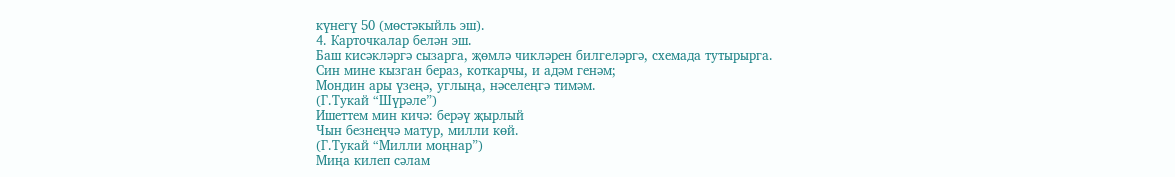күнегү 50 (мөстәкыйль эш).
4. Карточкалар белән эш.
Баш кисәкләргә сызарга, җөмлә чикләрен билгеләргә, схемада тутырырга.
Син мине кызган бераз, коткарчы, и адәм генәм;
Мондин ары үзеңә, углыңа, нәселеңгә тимәм.
(Г.Тукай “Шүрәле”)
Ишеттем мин кичә: берәү җырлый
Чын безнеңчә матур, милли көй.
(Г.Тукай “Милли моңнар”)
Миңа килеп сәлам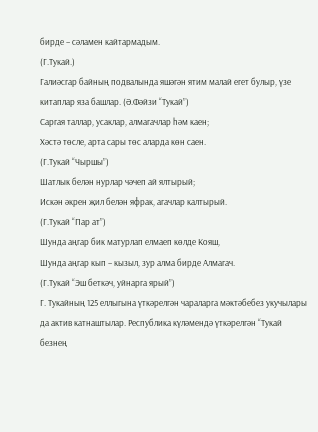бирде – сәламен кайтармадым.
(Г.Тукай.)
Галиәсгар байның подвалында яшәгән ятим малай егет булыр, үзе китаплар яза башлар. (Ә.Фәйзи “Тукай”)
Саргая таллар, усаклар, алмагачлар һәм каен;
Хәстә төсле, арта сары төс аларда көн саен.
(Г.Тукай “Чыршы”)
Шатлык белән нурлар чәчеп ай ялтырый;
Искән әкрен җил белән яфрак, агачлар калтырый.
(Г.Тукай “Пар ат”)
Шунда аңгар бик матурлап елмаеп көлде Кояш,
Шунда аңгар кып – кызыл, зур алма бирде Алмагач.
(Г.Тукай “Эш беткәч, уйнарга ярый”)
Г. Тукайның 125 еллыгына үткәрелгән чараларга мәктәбебез укучылары да актив катнаштылар. Республика күләмендә үткәрелгән “Тукай безнең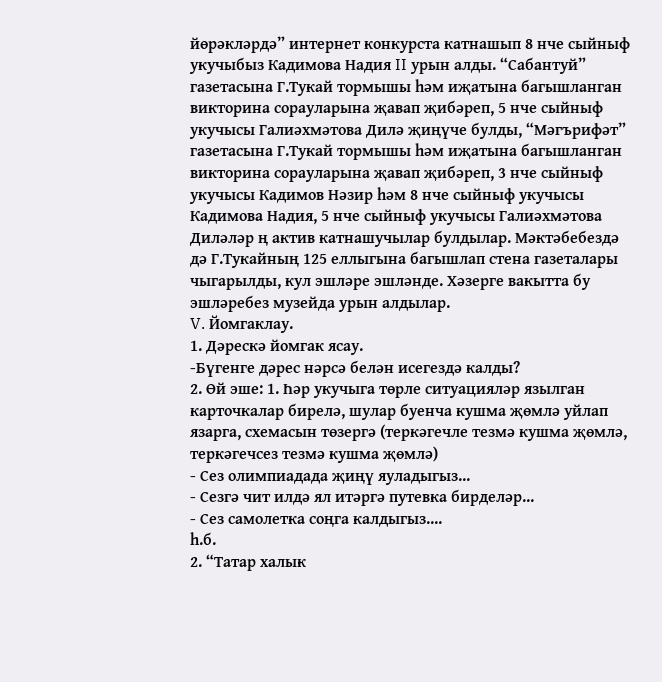йөрәкләрдә” интернет конкурста катнашып 8 нче сыйныф укучыбыз Кадимова Надия II урын алды. “Сабантуй” газетасына Г.Тукай тормышы һәм иҗатына багышланган викторина сорауларына җавап җибәреп, 5 нче сыйныф укучысы Галиәхмәтова Дилә җиңүче булды, “Мәгърифәт” газетасына Г.Тукай тормышы һәм иҗатына багышланган викторина сорауларына җавап җибәреп, 3 нче сыйныф укучысы Кадимов Нәзир һәм 8 нче сыйныф укучысы Кадимова Надия, 5 нче сыйныф укучысы Галиәхмәтова Диләләр ң актив катнашучылар булдылар. Мәктәбебездә дә Г.Тукайның 125 еллыгына багышлап стена газеталары чыгарылды, кул эшләре эшләнде. Хәзерге вакытта бу эшләребез музейда урын алдылар.
V. Йомгаклау.
1. Дәрескә йомгак ясау.
-Бүгенге дәрес нәрсә белән исегездә калды?
2. Өй эше: 1. Һәр укучыга төрле ситуацияләр язылган карточкалар бирелә, шулар буенча кушма җөмлә уйлап язарга, схемасын төзергә (теркәгечле тезмә кушма җөмлә, теркәгечсез тезмә кушма җөмлә)
- Сез олимпиадада җиңү яуладыгыз...
- Сезгә чит илдә ял итәргә путевка бирделәр...
- Сез самолетка соңга калдыгыз....
һ.б.
2. “Татар халык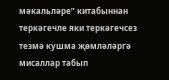мәкальләре” китабыннан теркәгечле яки теркәгечсез тезмә кушма җөмләләргә мисаллар табып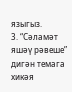языгыз.
3. “Сәламәт яшәү рәвеше” дигән темага хикәя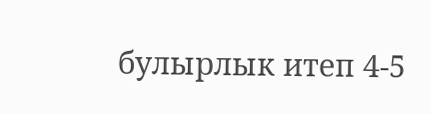булырлык итеп 4-5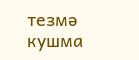тезмә кушма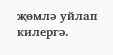җөмлә уйлап килергә.